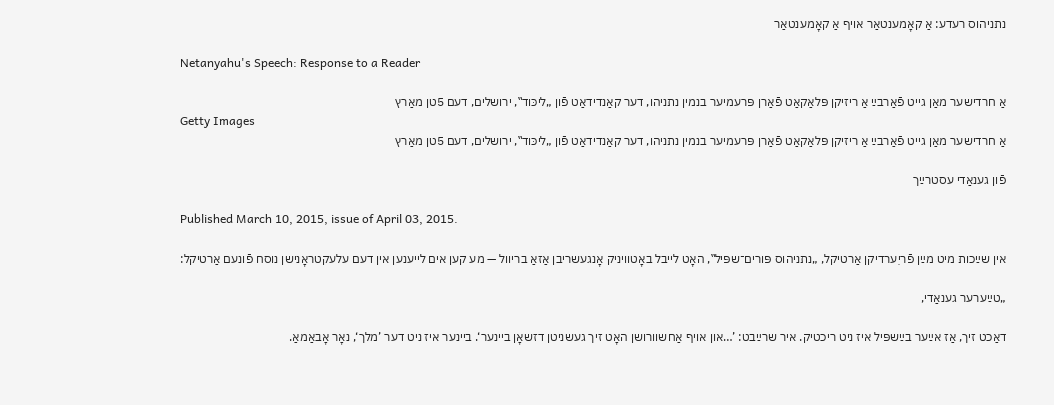נתניהוס רעדע: אַ קאָמענטאַר אויף אַ קאָמענטאַר

Netanyahu's Speech: Response to a Reader

אַ חרדישער מאַן גייט פֿאַרבײַ אַ ריזיקן פּלאַקאַט פֿאַרן פּרעמיער בנמין נתניהו, דער קאַנדידאַט פֿון „ליכּוד‟, ירושלים, דעם 5טן מאַרץ
Getty Images
אַ חרדישער מאַן גייט פֿאַרבײַ אַ ריזיקן פּלאַקאַט פֿאַרן פּרעמיער בנמין נתניהו, דער קאַנדידאַט פֿון „ליכּוד‟, ירושלים, דעם 5טן מאַרץ

פֿון גענאַדי עסטרײַך

Published March 10, 2015, issue of April 03, 2015.

אין שײַכות מיט מײַן פֿריִערדיקן אַרטיקל, „נתניהוס פּורים־שפּיל‟, האָט לייבל באָטוויניק אָנגעשריבן אַזאַ בריוול — מע קען אים לייענען אין דעם עלעקטראָנישן נוסח פֿונעם אַרטיקל:

„טײַערער גענאַדי,

דאַכט זיך, אַז אײַער בײַשפּיל איז ניט ריכטיק. איר שרײַבט: ’…און אויף אַחשוורושן האָט זיך געשניטן דזשאָן ביינער‘. ביינער איז ניט דער ’מלך‘, נאָר אָבאַמאַ.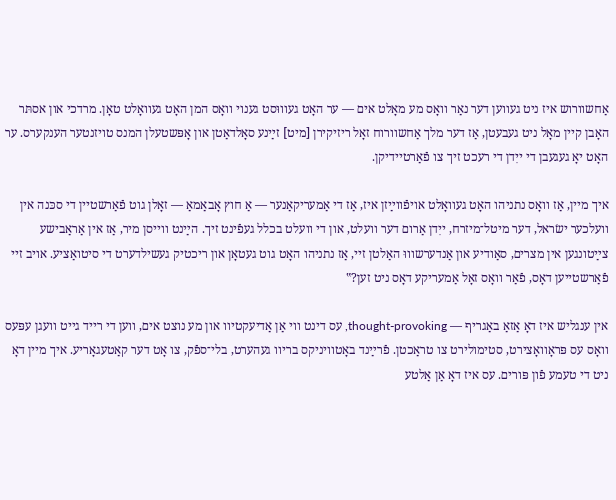אַחשוורוש איז ניט געווען דער נאַר וואָס מע מאָלט אים — ער האָט געוווּסט גענוי וואָס המן האָט געוואָלט טאָן. מרדכי און אסתּר האָבן קיין מאָל ניט געבעטן, אַז דער מלך אַחשוורוח זאָל ריזיקירן [מיט] זײַנע סאָלדאַטן און אָפּשטעלן המנס טויזנטער הענקערס. ער האָט יאָ געגעבן די ייִדן די רעכט זיך צו פֿאַרטיידיקן.

איך מיין, אַז וואָס נתניהו האָט געוואָלט אויפֿווײַזן איז, אַז די אַמעריקאַנער — אַ חוץ אָבאַמאַ — זאָלן גוט פֿאַרשטיין די סכּנה אין וועלכער ישׂראל, דער מיטל־מיזרח, ייִדן אַרום דער וועלט, און די וועלט בכלל געפֿינט זיך. הײַנט ווייסן מיר, אַז אין אַראַבישע צײַטונגען אין מצרים, סאַודיע און אַנדערשוווּ האַלטן זיי, אַז נתניהו האָט גוט געטאָן און ריכטיק געשילדערט די סיטואַציע. אויב זיי פֿאַרשטייען דאָס, פֿאַר וואָס זאָל אַמעריקע דאָס ניט זען?‟

אין ענגליש איז דאָ אַזאַ באַגריף — thought-provoking, עס דינט ווי אַן אַדיעקטיוו און מע נוצט אים, ווען די רייד גייט וועגן עפּעס וואָס עס פּראָוואָצירט, סטימולירט צו טראַכטן. פֿרײַנד באָטוויניקס בריוו געהערט, בלי־ספֿק, צו אָט דער קאַטעגאָריע. איך מיין דאָ ניט די טעמע פֿון פּורים. עס איז דאָ אַן אַלטע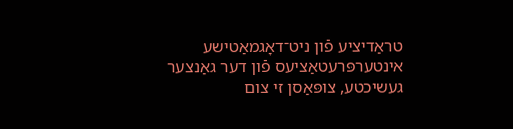טראַדיציע פֿון ניט־דאָגמאַטישע אינטערפּרעטאַציעס פֿון דער גאַנצער געשיכטע, צופּאַסן זי צום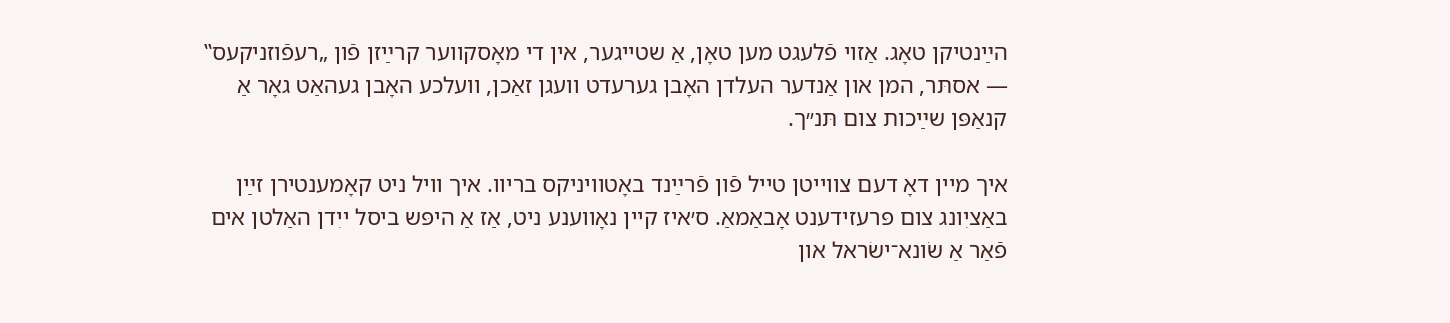הײַנטיקן טאָג. אַזוי פֿלעגט מען טאָן, אַ שטייגער, אין די מאָסקווער קרײַזן פֿון „רעפֿוזניקעס‟ — אסתּר, המן און אַנדער העלדן האָבן גערעדט וועגן זאַכן, וועלכע האָבן געהאַט גאָר אַ קנאַפּן שײַכות צום תּנ״ך.

איך מיין דאָ דעם צווייטן טייל פֿון פֿרײַנד באָטוויניקס בריוו. איך וויל ניט קאָמענטירן זײַן באַציִונג צום פּרעזידענט אָבאַמאַ. ס׳איז קיין נאָווענע ניט, אַז אַ היפּש ביסל ייִדן האַלטן אים פֿאַר אַ שׂונא־ישׂראל און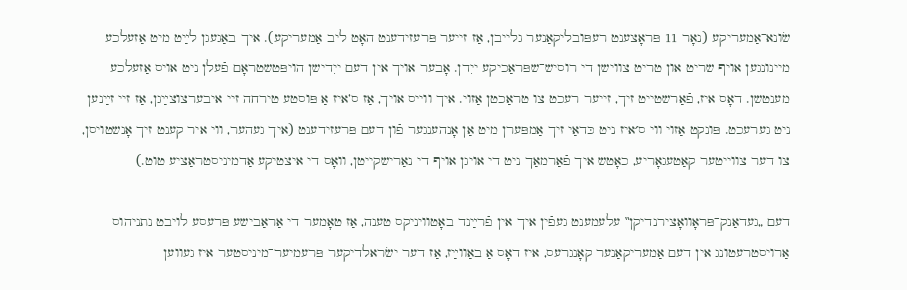שׂונא־אַמעריקע (נאָר 11 פּראָצענט רעפּובליקאַנער גלייבן, אַז זייער פּרעזידענט האָט ליב אַמעריקע). איך באַגעגן לײַט מיט אַזעלכע מיינונגען אויף שריט און טריט צווישן די רוסיש־שפּראַכיקע ייִדן. אָבער אויך אין דעם ייִדישן הויפּטשטראָם פֿעלן ניט אויס אַזעלכע מענטשן. דאָס איז, פֿאַרשטייט זיך, זייער רעכט צו טראַכטן אַזוי. איך ווייס אויך, אַז ס’איז אַ פּוסטע טירחה זיי איבערצוצײַגן, אַז זיי זײַנען ניט גערעכט. פּונקט אַזוי ווי ס׳איז ניט כּדאַי זיך אַמפּערן מיט אַן אָנהענגער פֿון דעם פּרעזידענט (איך געהער, ווי איר קענט זיך אָנשטויסן, צו דער צווייטער קאַטעגאָריע, כאָטש איך פֿאַרמאַך ניט די אויגן אויף די נאַרישקייטן, וואָס די איצטיקע אַדמיניסטראַציע טוט.)

דעם „געדאַנק־פּראָוואָצירנדיקן‟ עלעמענט געפֿין איך אין פֿרײַנד באָטוויניקס טענה, אַז טאָמער די אַראַבישע פּרעסע לויבט נתניהוס אַרויסטרעטונג אין דעם אַמעריקאַנער קאָנגרעס, איז דאָס אַ באַווײַז, אַז דער ישׂראלדיקער פּרעמיער־מיניסטער איז געווען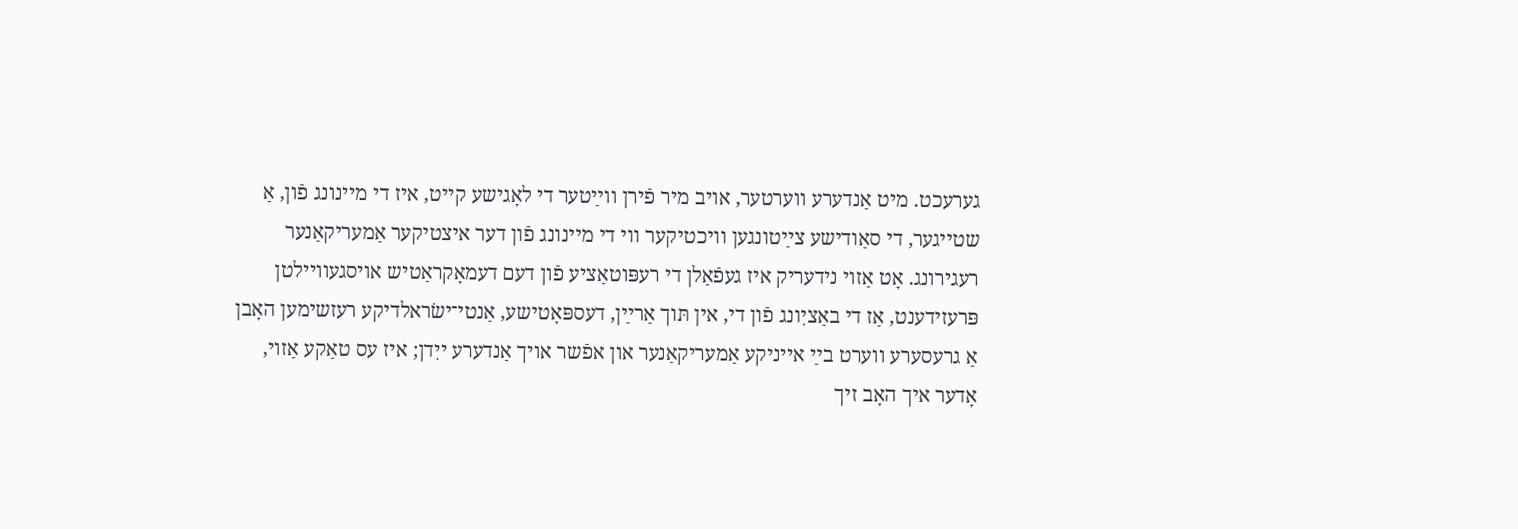גערעכט. מיט אַנדערע ווערטער, אויב מיר פֿירן ווײַטער די לאָגישע קייט, איז די מיינונג פֿון, אַ שטייגער, די סאַודישע צײַטונגען וויכטיקער ווי די מיינונג פֿון דער איצטיקער אַמעריקאַנער רעגירונג. אָט אַזוי נידעריק איז געפֿאַלן די רעפּוטאַציע פֿון דעם דעמאָקראַטיש אויסגעוויילטן פּרעזידענט, אַז די באַציִונג פֿון די, אין תּוך אַרײַן, דעספּאָטישע, אַנטי־ישׂראלדיקע רעזשימען האָבן אַ גרעסערע ווערט בײַ אייניקע אַמעריקאַנער און אפֿשר אויך אַנדערע ייִדן; איז עס טאַקע אַזוי, אָדער איך האָב זיך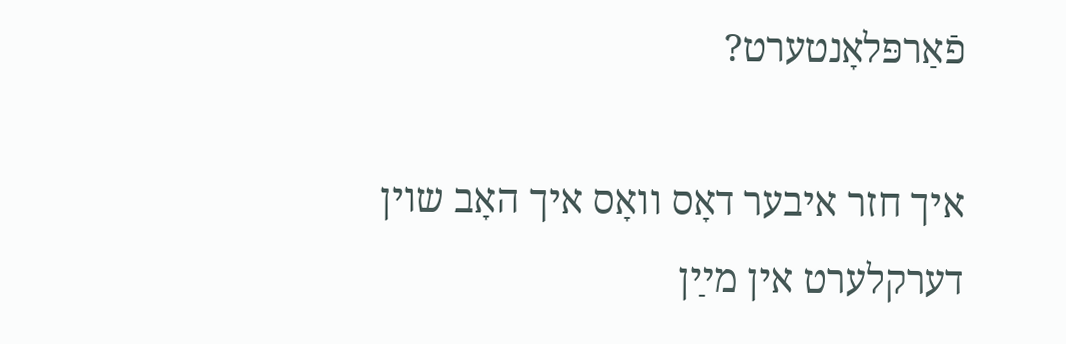פֿאַרפּלאָנטערט?

איך חזר איבער דאָס וואָס איך האָב שוין דערקלערט אין מײַן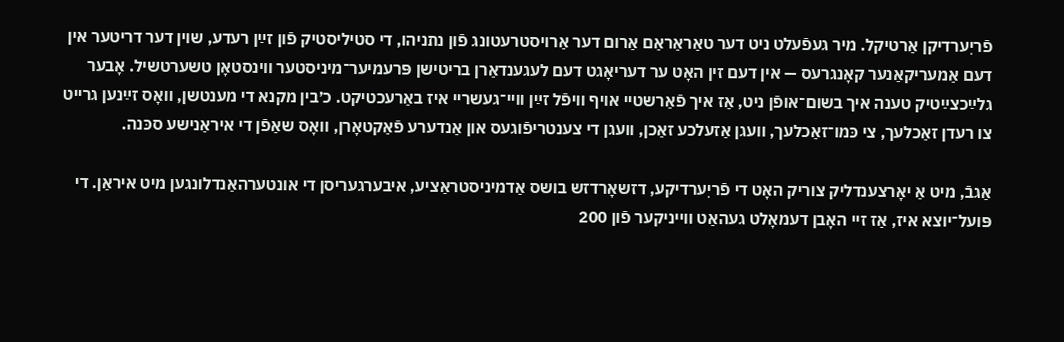פֿריִערדיקן אַרטיקל. מיר געפֿעלט ניט דער טאַראַראַם אַרום דער אַרויסטרעטונג פֿון נתניהו, די סטיליסטיק פֿון זײַן רעדע, שוין דער דריטער אין דעם אַמעריקאַנער קאָנגרעס — אין דעם זין האָט ער דעריאָגט דעם לעגענדאַרן בריטישן פּרעמיער־מיניסטער ווינסטאָן טשערטשיל. אָבער גלײַכצײַטיק טענה איך בשום־אופֿן ניט, אַז איך פֿאַרשטיי אויף וויפֿל זײַן וויי־געשריי איז באַרעכטיקט. כ׳בין מקנא די מענטשן, וואָס זײַנען גרייט צו רעדן זאַכלעך, צי כּמו־זאַכלעך, וועגן אַזעלכע זאַכן, וועגן די צענטריפֿוגעס און אַנדערע פֿאַקטאָרן, וואָס שאַפֿן די איראַנישע סכּנה.

אַגבֿ, מיט אַ יאָרצענדליק צוריק האָט די פֿריִערדיקע, דזשאָרדזש בושס אַדמיניסטראַציע, איבערגעריסן די אונטערהאַנדלונגען מיט איראַן. די פּועל־יוצא איז, אַז זיי האָבן דעמאָלט געהאַט ווייניקער פֿון 200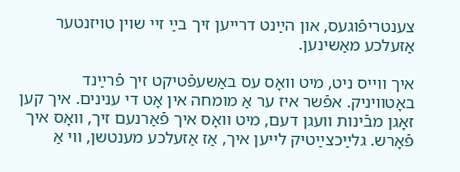צענטריפֿוגעס, און הײַנט דרייען זיך בײַ זיי שוין טויזנטער אַזעלכע מאַשינען.

איך ווייס ניט, מיט וואָס עס באַשעפֿטיקט זיך פֿרײַנד באָטוויניק. אפֿשר איז ער אַ מומחה אין אָט די ענינים. איך קען זאָגן מבֿינות וועגן דעם, מיט וואָס איך פֿאַרנעם זיך, וואָס איך פֿאָרש. גלײַכצײַטיק לייען איך, אַז אַזעלכע מענטשן, ווי אַ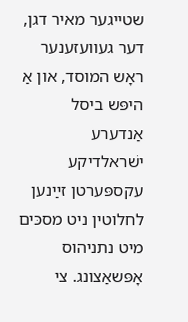שטייגער מאיר דגן, דער געוועזענער ראָש המוסד, און אַ היפּש ביסל אַנדערע ישׁראלדיקע עקספּערטן זײַנען לחלוטין ניט מסכּים מיט נתניהוס אָפּשאַצונג. צי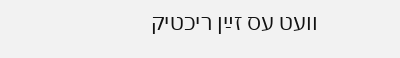וועט עס זײַן ריכטיק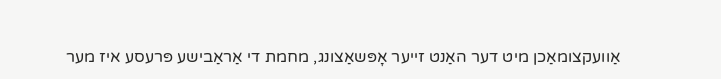אַוועקצומאַכן מיט דער האַנט זייער אָפּשאַצונג, מחמת די אַראַבישע פּרעסע איז מער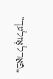„פֿאַרלאָזלעך‟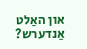און האַלט אַנדערש?